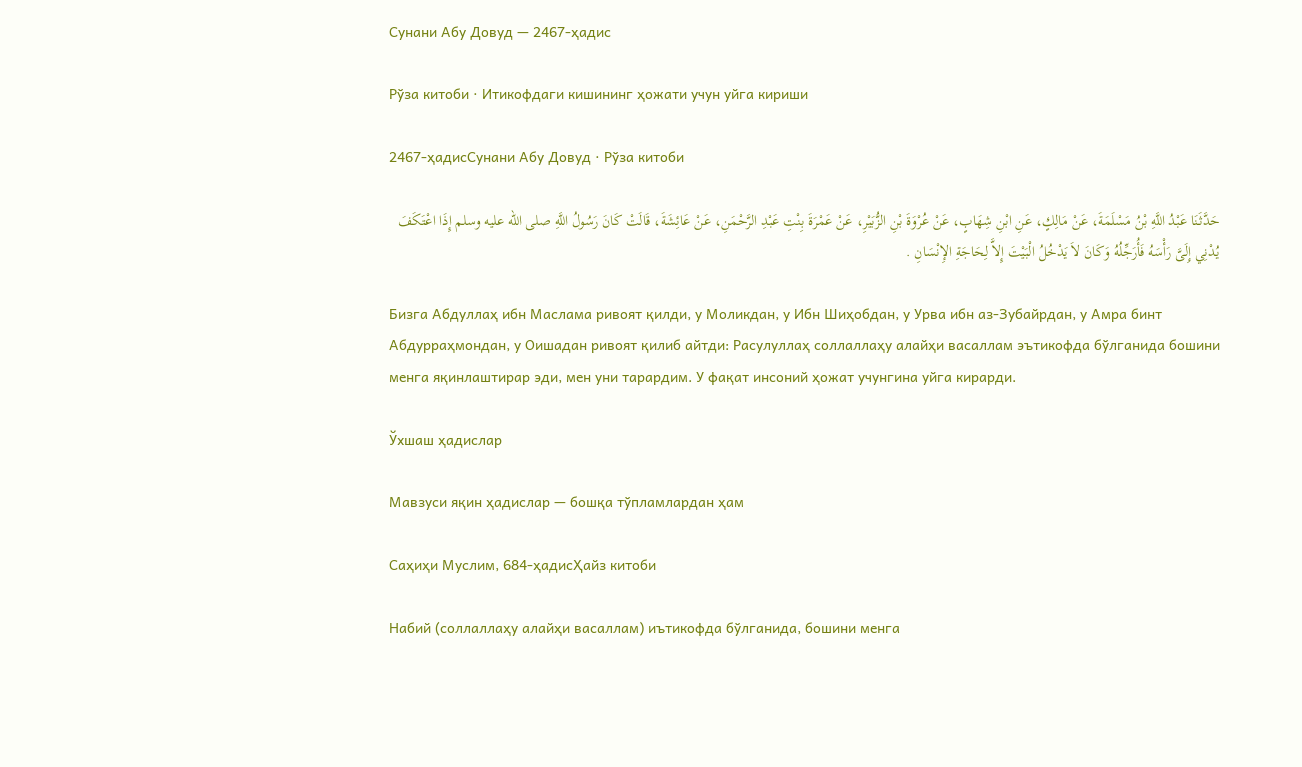Сунани Абу Довуд — 2467-ҳадис

Рўза китоби · Итикофдаги кишининг ҳожати учун уйга кириши

2467-ҳадисСунани Абу Довуд · Рўза китоби

حَدَّثَنَا عَبْدُ اللَّهِ بْنُ مَسْلَمَةَ، عَنْ مَالِكٍ، عَنِ ابْنِ شِهَابٍ، عَنْ عُرْوَةَ بْنِ الزُّبَيْرِ، عَنْ عَمْرَةَ بِنْتِ عَبْدِ الرَّحْمَنِ، عَنْ عَائِشَةَ، قَالَتْ كَانَ رَسُولُ اللَّهِ صلى الله عليه وسلم إِذَا اعْتَكَفَ يُدْنِي إِلَىَّ رَأْسَهُ فَأُرَجِّلُهُ وَكَانَ لاَ يَدْخُلُ الْبَيْتَ إِلاَّ لِحَاجَةِ الإِنْسَانِ .

Бизга Абдуллаҳ ибн Маслама ривоят қилди, у Моликдан, у Ибн Шиҳобдан, у Урва ибн аз-Зубайрдан, у Амра бинт Абдурраҳмондан, у Оишадан ривоят қилиб айтди: Расулуллаҳ соллаллаҳу алайҳи васаллам эътикофда бўлганида бошини менга яқинлаштирар эди, мен уни тарардим. У фақат инсоний ҳожат учунгина уйга кирарди.

Ўхшаш ҳадислар

Мавзуси яқин ҳадислар — бошқа тўпламлардан ҳам

Саҳиҳи Муслим, 684-ҳадисҲайз китоби

Набий (соллаллаҳу алайҳи васаллам) иътикофда бўлганида, бошини менга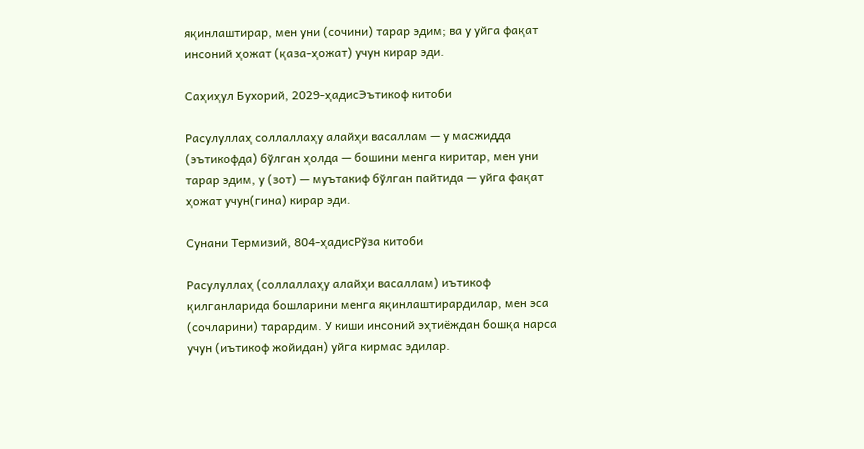яқинлаштирар, мен уни (сочини) тарар эдим; ва у уйга фақат инсоний ҳожат (қаза-ҳожат) учун кирар эди.

Саҳиҳул Бухорий, 2029-ҳадисЭътикоф китоби

Расулуллаҳ соллаллаҳу алайҳи васаллам — у масжидда (эътикофда) бўлган ҳолда — бошини менга киритар, мен уни тарар эдим, у (зот) — муътакиф бўлган пайтида — уйга фақат ҳожат учун(гина) кирар эди.

Сунани Термизий, 804-ҳадисРўза китоби

Расулуллаҳ (соллаллаҳу алайҳи васаллам) иътикоф қилганларида бошларини менга яқинлаштирардилар, мен эса (сочларини) тарардим. У киши инсоний эҳтиёждан бошқа нарса учун (иътикоф жойидан) уйга кирмас эдилар.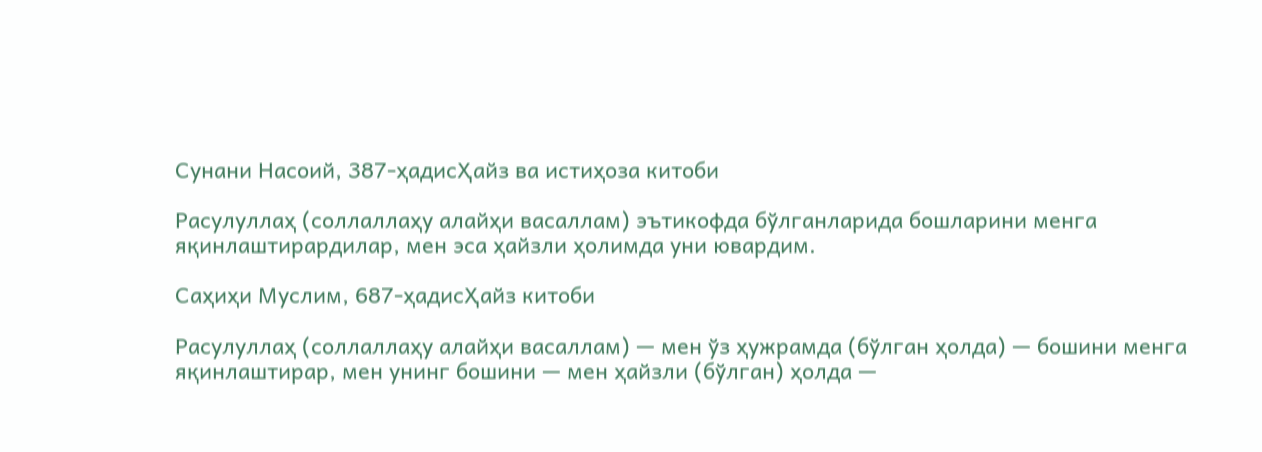Сунани Насоий, 387-ҳадисҲайз ва истиҳоза китоби

Расулуллаҳ (соллаллаҳу алайҳи васаллам) эътикофда бўлганларида бошларини менга яқинлаштирардилар, мен эса ҳайзли ҳолимда уни ювардим.

Саҳиҳи Муслим, 687-ҳадисҲайз китоби

Расулуллаҳ (соллаллаҳу алайҳи васаллам) — мен ўз ҳужрамда (бўлган ҳолда) — бошини менга яқинлаштирар, мен унинг бошини — мен ҳайзли (бўлган) ҳолда —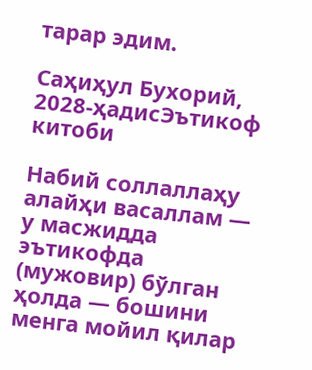тарар эдим.

Саҳиҳул Бухорий, 2028-ҳадисЭътикоф китоби

Набий соллаллаҳу алайҳи васаллам — у масжидда эътикофда (мужовир) бўлган ҳолда — бошини менга мойил қилар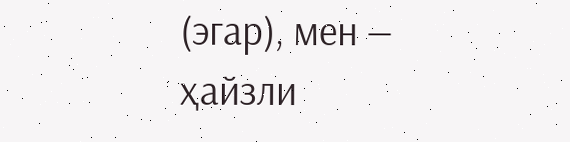(эгар), мен — ҳайзли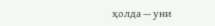ҳолда — уни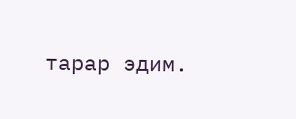тарар эдим.